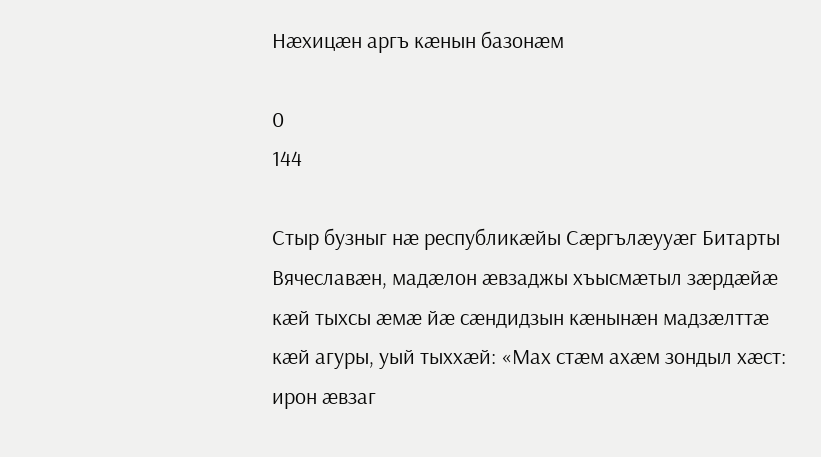Нæхицæн аргъ кæнын базонæм

0
144

Стыр бузныг нæ республикæйы Сæргълæууæг Битарты Вячеславæн, мадæлон æвзаджы хъысмæтыл зæрдæйæ кæй тыхсы æмæ йæ сæндидзын кæнынæн мадзæлттæ кæй агуры, уый тыххæй: «Мах стæм ахæм зондыл хæст: ирон æвзаг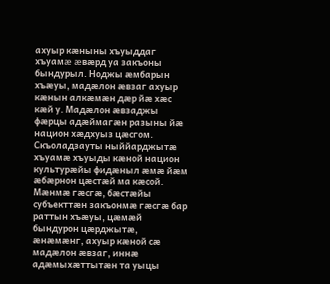ахуыр кæныны хъуыддаг хъуамæ æвæрд уа закъоны бындурыл. Ноджы æмбарын хъæуы, мадæлон æвзаг ахуыр кæнын алкæмæн дæр йæ хæс кæй у. Мадæлон æвзаджы фæрцы адæймагæн разыны йæ национ хæдхуыз цæсгом. Скъоладзауты ныййарджытæ хъуамæ хъуыды кæной национ культурæйы фидæныл æмæ йæм æбæрнон цæстæй ма кæсой. Мæнмæ гæсгæ, бæстæйы субъекттæн закъонмæ гæсгæ бар раттын хъæуы, цæмæй бындурон цæрджытæ, æнæмæнг, ахуыр кæной сæ мадæлон æвзаг, иннæ адæмыхæттытæн та уыцы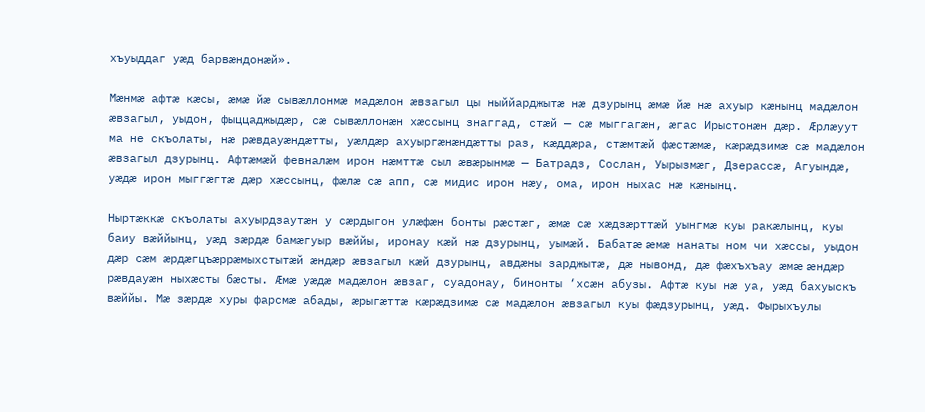хъуыддаг уæд барвæндонæй».

Мæнмæ афтæ кæсы, æмæ йæ сывæллонмæ мадæлон æвзагыл цы ныййарджытæ нæ дзурынц æмæ йæ нæ ахуыр кæнынц мадæлон æвзагыл, уыдон, фыццаджыдæр, сæ сывæллонæн хæссынц знаггад, стæй — сæ мыггагæн, æгас Ирыстонæн дæр. Æрлæуут ма не скъолаты, нæ рæвдауæндæтты, уæлдæр ахуыргæнæндæтты раз, кæддæра, стæмтæй фæстæмæ, кæрæдзимæ сæ мадæлон æвзагыл дзурынц. Афтæмæй февналæм ирон нæмттæ сыл æвæрынмæ — Батрадз, Сослан, Уырызмæг, Дзерассæ, Агуындæ, уæдæ ирон мыггæгтæ дæр хæссынц, фæлæ сæ апп, сæ мидис ирон нæу, ома, ирон ныхас нæ кæнынц.

Ныртæккæ скъолаты ахуырдзаутæн у сæрдыгон улæфæн бонты рæстæг, æмæ сæ хæдзæрттæй уынгмæ куы ракæлынц, куы баиу вæййынц, уæд зæрдæ бамæгуыр вæййы, иронау кæй нæ дзурынц, уымæй. Бабатæ æмæ нанаты ном чи хæссы, уыдон дæр сæм æрдæгцъæррæмыхстытæй æндæр æвзагыл кæй дзурынц, авдæны зарджытæ, дæ нывонд, дæ фæхъхъау æмæ æндæр рæвдауæн ныхæсты бæсты. Æмæ уæдæ мадæлон æвзаг, суадонау, бинонты ‘хсæн абузы. Афтæ куы нæ уа, уæд бахуыскъ вæййы. Мæ зæрдæ хуры фарсмæ абады, æрыгæттæ кæрæдзимæ сæ мадæлон æвзагыл куы фæдзурынц, уæд. Фырыхъулы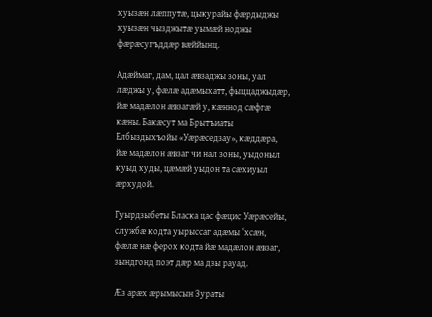хуызæн лæппутæ, цыкурайы фæрдыджы хуызæн чызджытæ уымæй ноджы фæрæсугъддæр вæййынц.

Адæймаг, дам, цал æвзаджы зоны, уал лæджы у, фæлæ адæмыхатт, фыццаджыдæр, йæ мадæлон æвзагæй у, кæннод сæфгæ кæны. Бакæсут ма Брытъиаты Елбыздыхъойы «Уæрæседзау», кæддæра, йæ мадæлон æвзаг чи нал зоны, уыдоныл куыд худы, цæмæй уыдон та сæхиуыл æрхудой.

Гуырдзыбеты Бласка цас фæцис Уæрæсейы, службæ кодта уырыссаг адæмы ‘хсæн, фæлæ нæ ферох кодта йæ мадæлон æвзаг, зындгонд поэт дæр ма дзы рауад.

Æз арæх æрымысын Зураты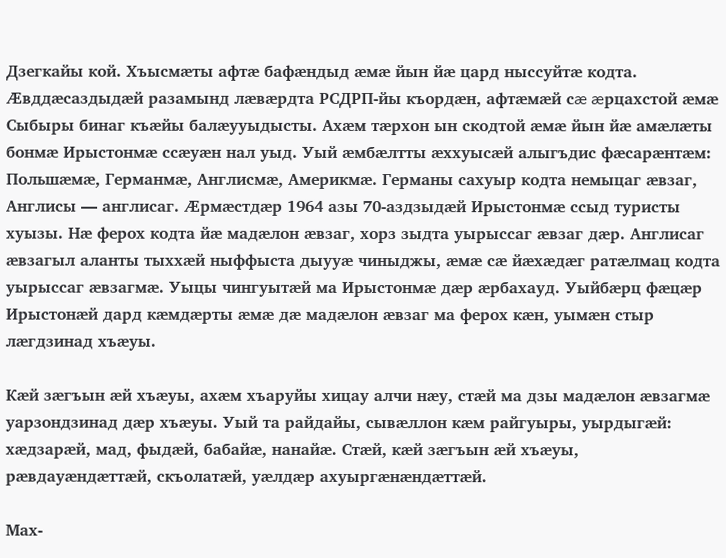Дзегкайы кой. Хъысмæты афтæ бафæндыд æмæ йын йæ цард ныссуйтæ кодта. Æвддæсаздыдæй разамынд лæвæрдта РСДРП-йы къордæн, афтæмæй сæ æрцахстой æмæ Сыбыры бинаг къæйы балæууыдысты. Ахæм тæрхон ын скодтой æмæ йын йæ амæлæты бонмæ Ирыстонмæ ссæуæн нал уыд. Уый æмбæлтты æххуысæй алыгъдис фæсарæнтæм: Польшæмæ, Германмæ, Англисмæ, Америкмæ. Германы сахуыр кодта немыцаг æвзаг, Англисы — англисаг. Æрмæстдæр 1964 азы 70-аздзыдæй Ирыстонмæ ссыд туристы хуызы. Нæ ферох кодта йæ мадæлон æвзаг, хорз зыдта уырыссаг æвзаг дæр. Англисаг æвзагыл аланты тыххæй ныффыста дыууæ чиныджы, æмæ сæ йæхæдæг ратæлмац кодта уырыссаг æвзагмæ. Уыцы чингуытæй ма Ирыстонмæ дæр æрбахауд. Уыйбæрц фæцæр Ирыстонæй дард кæмдæрты æмæ дæ мадæлон æвзаг ма ферох кæн, уымæн стыр лæгдзинад хъæуы.

Кæй зæгъын æй хъæуы, ахæм хъаруйы хицау алчи нæу, стæй ма дзы мадæлон æвзагмæ уарзондзинад дæр хъæуы. Уый та райдайы, сывæллон кæм райгуыры, уырдыгæй: хæдзарæй, мад, фыдæй, бабайæ, нанайæ. Стæй, кæй зæгъын æй хъæуы, рæвдауæндæттæй, скъолатæй, уæлдæр ахуыргæнæндæттæй.

Мах-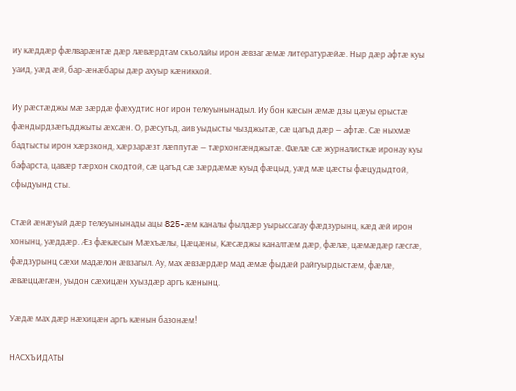иу кæддæр фæлварæнтæ дæр лæвæрдтам скъолайы ирон æвзаг æмæ литературæйæ. Ныр дæр афтæ куы уаид, уæд æй, бар-æнæбары дæр ахуыр кæниккой.

Иу рæстæджы мæ зæрдæ фæхудтис ног ирон телеуынынадыл. Иу бон кæсын æмæ дзы цæуы ерыстæ фæндырдзæгъдджыты æхсæн. О, рæсугъд, аив уыдысты чызджытæ, сæ цагъд дæр — афтæ. Сæ ныхмæ бадтысты ирон хæрзконд, хæрзарæзт лæппутæ — тæрхонгæнджытæ. Фæлæ сæ журналисткæ иронау куы бафарста, цавæр тæрхон скодтой, сæ цагъд сæ зæрдæмæ куыд фæцыд, уæд мæ цæсты фæцудыдтой, сфыдуынд сты.

Стæй æнæуый дæр телеуынынады ацы 825-æм каналы фылдæр уырыссагау фæдзурынц, кæд æй ирон хонынц, уæддæр. Æз фæкæсын Мæхъæлы, Цæцæны, Кæсæджы каналтæм дæр, фæлæ, цæмæдæр гæсгæ, фæдзурынц сæхи мадæлон æвзагыл. Ау, мах æвзæрдæр мад æмæ фыдæй райгуырдыстæм, фæлæ, æвæццæгæн, уыдон сæхицæн хуыздæр аргъ кæнынц.

Уæдæ мах дæр нæхицæн аргъ кæнын базонæм!

НАСХЪИДАТЫ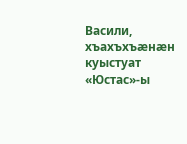Васили, хъахъхъæнæн куыстуат «Юстас»-ы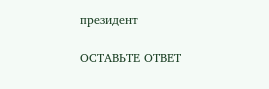президент

ОСТАВЬТЕ ОТВЕТ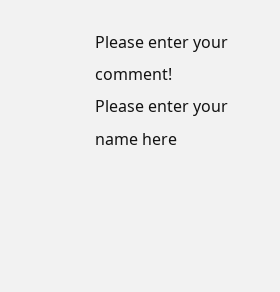Please enter your comment!
Please enter your name here